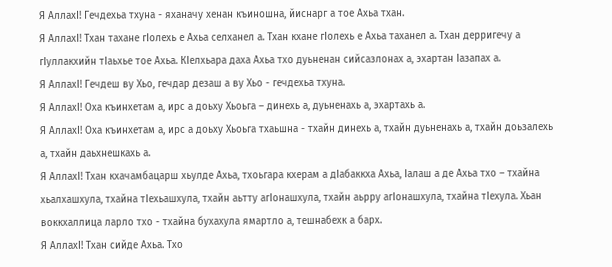Я АллахI! Гечдехьа тхуна - яханачу хенан къиношна, йиснарг а тое Ахьа тхан.
Я АллахI! Тхан тахане гIолехь е Ахьа селханел а. Тхан кхане гIолехь е Ахьа таханел а. Тхан дерригечу а гIуллакхийн тIаьхье тое Ахьа. КIелхьара даха Ахьа тхо дуьненан сийсазлонах а, эхартан Iазапах а.
Я АллахI! Гечдеш ву Хьо, гечдар дезаш а ву Хьо - гечдехьа тхуна.
Я АллахI! Оха къинхетам а, ирс а доьху Хьоьга – динехь а, дуьненахь а, эхартахь а.
Я АллахI! Оха къинхетам а, ирс а доьху Хьоьга тхаьшна - тхайн динехь а, тхайн дуьненахь а, тхайн доьзалехь а, тхайн даьхнешкахь а.
Я АллахI! Тхан кхачамбацарш хьулде Ахьа, тхоьгара кхерам а дIабаккха Ахьа, Iалаш а де Ахьа тхо – тхайна хьалхашхула, тхайна тIехьашхула, тхайн аьтту агIонашхула, тхайн аьрру агIонашхула, тхайна тIехула. Хьан воккхаллица ларло тхо - тхайна бухахула ямартло а, тешнабехк а барх.
Я АллахI! Тхан сийде Ахьа. Тхо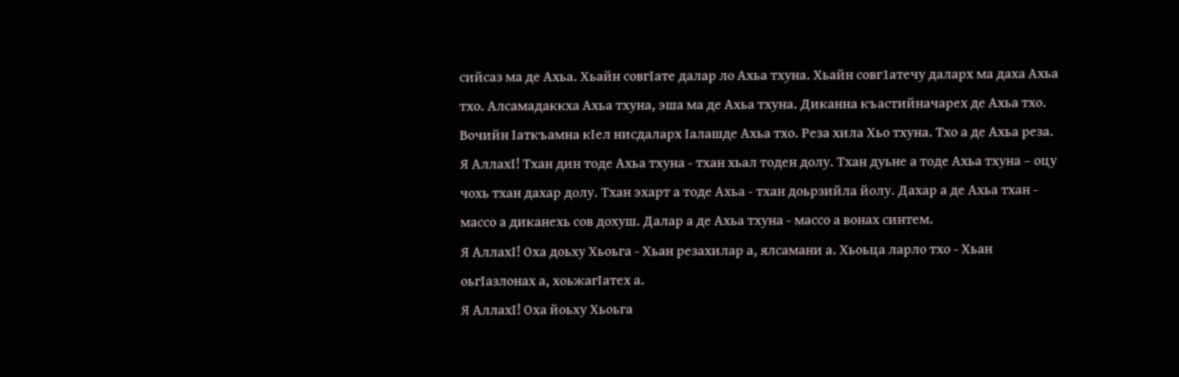сийсаз ма де Ахьа. Хьайн совгIате далар ло Ахьа тхуна. Хьайн совг1атечу даларх ма даха Ахьа тхо. Алсамадаккха Ахьа тхуна, эша ма де Ахьа тхуна. Диканна къастийначарех де Ахьа тхо. Вочийн Iаткъамна кIел нисдаларх Iалашде Ахьа тхо. Реза хила Хьо тхуна. Тхо а де Ахьа реза.
Я АллахI! Тхан дин тоде Ахьа тхуна - тхан хьал тоден долу. Тхан дуьне а тоде Ахьа тхуна – оцу чохь тхан дахар долу. Тхан эхарт а тоде Ахьа - тхан доьрзийла йолу. Дахар а де Ахьа тхан - массо а диканехь сов дохуш. Далар а де Ахьа тхуна - массо а вонах синтем.
Я АллахI! Оха доьху Хьоьга - Хьан резахилар а, ялсамани а. Хьоьца ларло тхо - Хьан оьгIазлонах а, хоьжагIатех а.
Я АллахI! Оха йоьху Хьоьга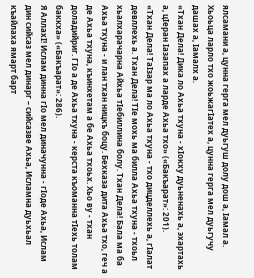ялсамани а, цунна герга мел дуьгуш долу дош а, Iамал а. Хьоьца ларло тхо жоьжагIатех а, цунна герга мел дуьгучу дашах а, Iамалх а.
«Тхан Дела! Дика ло Ахьа тхуна - хIокху дуьненахь а, эхартахь а‚ цIеран Iазапах а ларде Ахьа тхо» («Бакъарат»: 201).
«Тхан Дела! ТаIзар ма ло Ахьа тхуна - тхо дицделлехь а, гIалат девллехь а. Тхан Дела! ТIе мохь ма билла Ахьа тхуна - тхоьл хьалхарачарна Айхьа тIебиллина болу. Тхан Дела! Бала ма ба Ахьа тхуна - и лан тхан ницкъ боцу. Бехказа дита Ахьа тхо, геч а де Ахьа тхуна, къинхетам а бе Ахьа тхоьх. Хьо ву - тхан доладийриг. ГIо а де Ахьа тхуна - керста къоманна тIехь толам баккха» («Бакъарат»: 286).
Я АллахI! Ислам динна гIо мел диначунна - гIоде Ахьа, Ислам дин сийсаз мел динарг – сийсазве Ахьа, Исламна дуьхьал къайлаха ямарт барт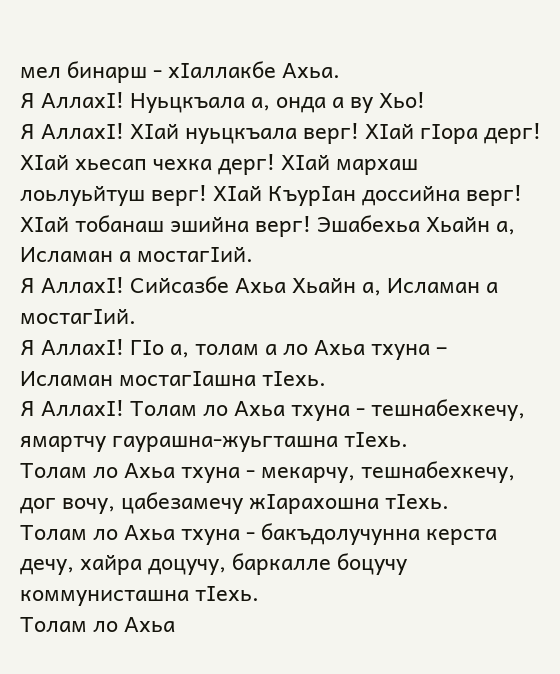мел бинарш - хIаллакбе Ахьа.
Я АллахI! Нуьцкъала а, онда а ву Хьо!
Я АллахI! ХIай нуьцкъала верг! ХIай гIора дерг! ХIай хьесап чехка дерг! ХIай мархаш лоьлуьйтуш верг! ХIай КъурIан доссийна верг! ХIай тобанаш эшийна верг! Эшабехьа Хьайн а, Исламан а мостагIий.
Я АллахI! Сийсазбе Ахьа Хьайн а, Исламан а мостагIий.
Я АллахI! ГIо а, толам а ло Ахьа тхуна – Исламан мостагIашна тIехь.
Я АллахI! Толам ло Ахьа тхуна - тешнабехкечу, ямартчу гаурашна-жуьгташна тIехь.
Толам ло Ахьа тхуна - мекарчу, тешнабехкечу, дог вочу, цабезамечу жIарахошна тIехь.
Толам ло Ахьа тхуна - бакъдолучунна керста дечу, хайра доцучу, баркалле боцучу коммунисташна тIехь.
Толам ло Ахьа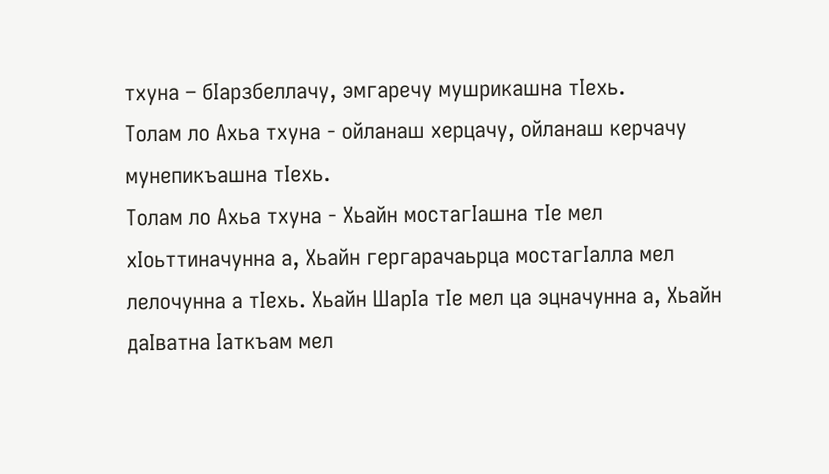тхуна – бIарзбеллачу, эмгаречу мушрикашна тIехь.
Толам ло Ахьа тхуна - ойланаш херцачу, ойланаш керчачу мунепикъашна тIехь.
Толам ло Ахьа тхуна - Хьайн мостагIашна тIе мел хIоьттиначунна а, Хьайн гергарачаьрца мостагIалла мел лелочунна а тIехь. Хьайн ШарIа тIе мел ца эцначунна а, Хьайн даIватна Iаткъам мел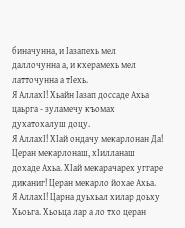биначунна, и Iазапехь мел даллочунна а, и кхерамехь мел латточунна а тIехь.
Я АллахI! Хьайн Iазап доссаде Ахьа цаьрга - зуламечу къомах духатохалуш доцу.
Я АллахI! ХIай ондачу мекарлонан Да! Церан мекарлонаш, хIилланаш дохаде Ахьа. ХIай мекарачарех уггаре диканиг! Церан мекарло йохае Ахьа.
Я АллахI! Царна дуьхьал хилар доьху Хьоьга. Хьоьца лар а ло тхо церан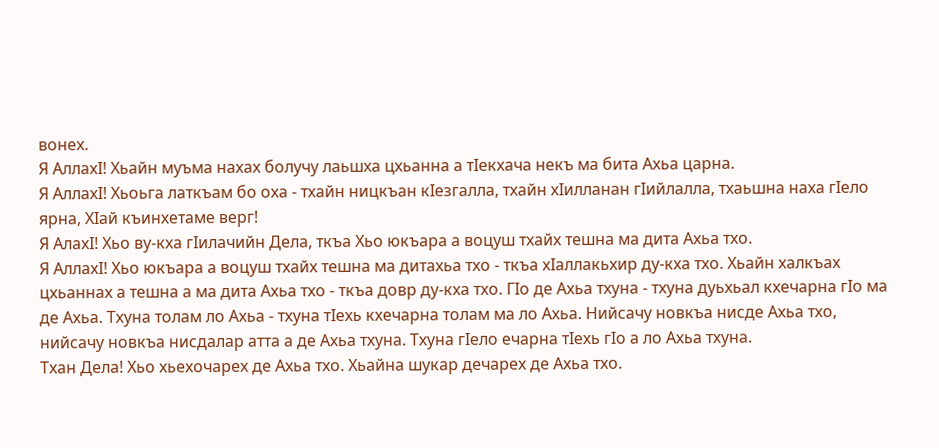вонех.
Я АллахI! Хьайн муъма нахах болучу лаьшха цхьанна а тIекхача некъ ма бита Ахьа царна.
Я АллахI! Хьоьга латкъам бо оха - тхайн ницкъан кIезгалла, тхайн хIилланан гIийлалла, тхаьшна наха гIело ярна, ХIай къинхетаме верг!
Я АлахI! Хьо ву-кха гIилачийн Дела, ткъа Хьо юкъара а воцуш тхайх тешна ма дита Ахьа тхо.
Я АллахI! Хьо юкъара а воцуш тхайх тешна ма дитахьа тхо - ткъа хIаллакьхир ду-кха тхо. Хьайн халкъах цхьаннах а тешна а ма дита Ахьа тхо - ткъа довр ду-кха тхо. ГIо де Ахьа тхуна - тхуна дуьхьал кхечарна гIо ма де Ахьа. Тхуна толам ло Ахьа - тхуна тIехь кхечарна толам ма ло Ахьа. Нийсачу новкъа нисде Ахьа тхо, нийсачу новкъа нисдалар атта а де Ахьа тхуна. Тхуна гIело ечарна тIехь гIо а ло Ахьа тхуна.
Тхан Дела! Хьо хьехочарех де Ахьа тхо. Хьайна шукар дечарех де Ахьа тхо.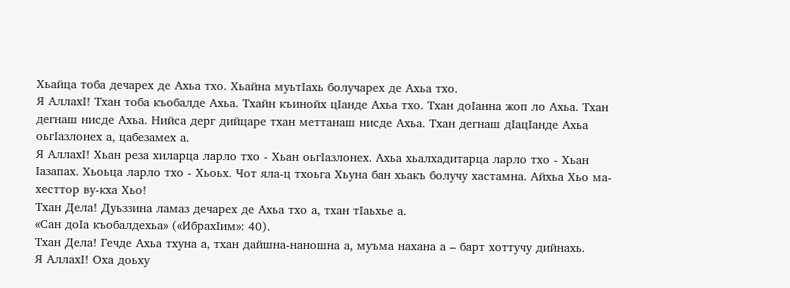Хьайца тоба дечарех де Ахьа тхо. Хьайна муьтIахь болучарех де Ахьа тхо.
Я АллахI! Тхан тоба къобалде Ахьа. Тхайн къинойх цIанде Ахьа тхо. Тхан доIанна жоп ло Ахьа. Тхан дегнаш нисде Ахьа. Нийса дерг дийцаре тхан меттанаш нисде Ахьа. Тхан дегнаш дIацIанде Ахьа оьгIазлонех а, цабезамех а.
Я АллахI! Хьан реза хиларца ларло тхо - Хьан оьгIазлонех. Ахьа хьалхадитарца ларло тхо - Хьан Iазапах. Хьоьца ларло тхо - Хьоьх. Чот яла-ц тхоьга Хьуна бан хьакъ болучу хастамна. Айхьа Хьо ма-хесттор ву-кха Хьо!
Тхан Дела! Дуьззина ламаз дечарех де Ахьа тхо а, тхан тIаьхье а.
«Сан доIа къобалдехьа» («ИбрахIим»: 40).
Тхан Дела! Гечде Ахьа тхуна а, тхан дайшна-наношна а, муъма нахана а – барт хоттучу дийнахь.
Я АллахI! Оха доьху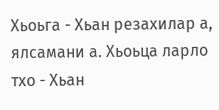Хьоьга - Хьан резахилар а, ялсамани а. Хьоьца ларло тхо - Хьан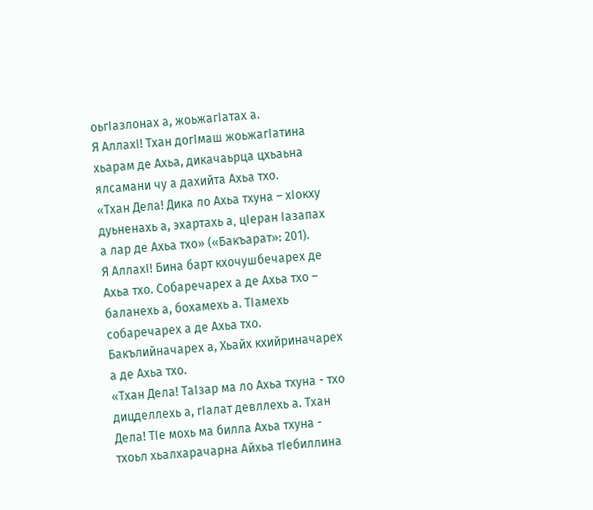оьгIазлонах а, жоьжагIатах а.
Я АллахI! Тхан догIмаш жоьжагIатина хьарам де Ахьа, дикачаьрца цхьаьна ялсамани чу а дахийта Ахьа тхо.
«Тхан Дела! Дика ло Ахьа тхуна – хIокху дуьненахь а, эхартахь а‚ цIеран Iазапах а лар де Ахьа тхо» («Бакъарат»: 201).
Я АллахI! Бина барт кхочушбечарех де Ахьа тхо. Собаречарех а де Ахьа тхо – баланехь а, бохамехь а. ТIамехь собаречарех а де Ахьа тхо. Бакълийначарех а, Хьайх кхийриначарех а де Ахьа тхо.
«Тхан Дела! ТаIзар ма ло Ахьа тхуна - тхо дицделлехь а, гIалат девллехь а. Тхан Дела! ТIе мохь ма билла Ахьа тхуна - тхоьл хьалхарачарна Айхьа тIебиллина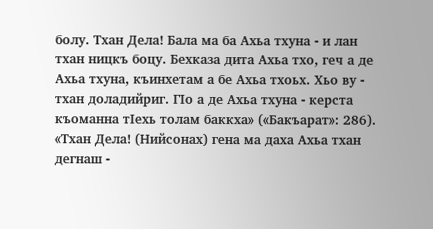болу. Тхан Дела! Бала ма ба Ахьа тхуна - и лан тхан ницкъ боцу. Бехказа дита Ахьа тхо, геч а де Ахьа тхуна, къинхетам а бе Ахьа тхоьх. Хьо ву - тхан доладийриг. ГIо а де Ахьа тхуна - керста къоманна тIехь толам баккха» («Бакъарат»: 286).
«Тхан Дела! (Нийсонах) гена ма даха Ахьа тхан дегнаш -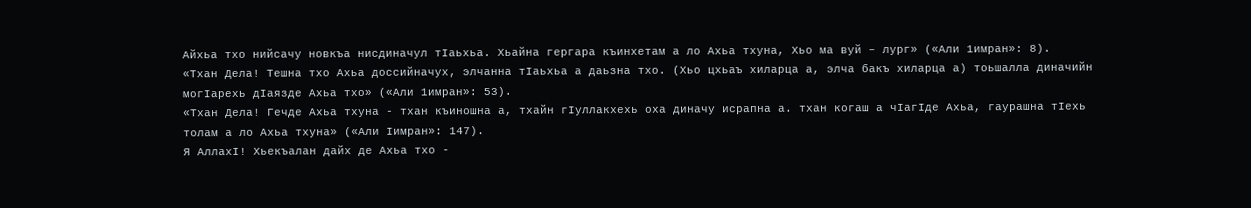Айхьа тхо нийсачу новкъа нисдиначул тIаьхьа. Хьайна гергара къинхетам а ло Ахьа тхуна, Хьо ма вуй – лург» («Али 1имран»: 8).
«Тхан Дела! Тешна тхо Ахьа доссийначух‚ элчанна тIаьхьа а даьзна тхо. (Хьо цхьаъ хиларца а, элча бакъ хиларца а) тоьшалла диначийн могIарехь дIаязде Ахьа тхо» («Али 1имран»: 53).
«Тхан Дела! Гечде Ахьа тхуна - тхан къиношна а, тхайн гIуллакхехь оха диначу исрапна а. тхан когаш а чIагIде Ахьа, гаурашна тIехь толам а ло Ахьа тхуна» («Али Iимран»: 147).
Я АллахI! Хьекъалан дайх де Ахьа тхо -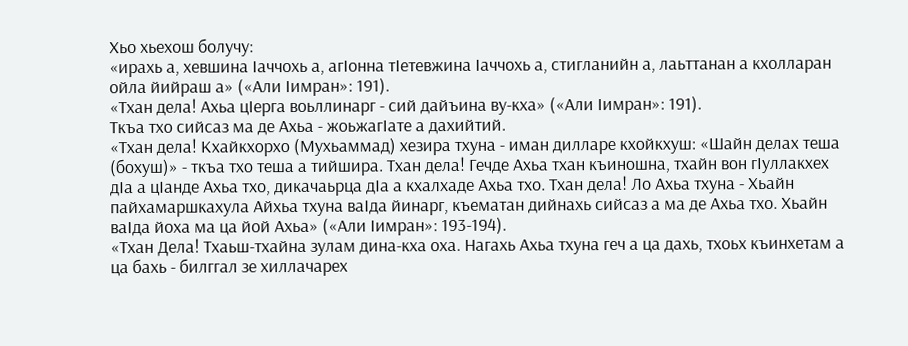Хьо хьехош болучу:
«ирахь а, хевшина Iаччохь а, агIонна тIетевжина Iаччохь а, стигланийн а, лаьттанан а кхолларан ойла йийраш а» («Али Iимран»: 191).
«Тхан дела! Ахьа цIерга воьллинарг - сий дайъина ву-кха» («Али Iимран»: 191).
Ткъа тхо сийсаз ма де Ахьа - жоьжагIате а дахийтий.
«Тхан дела! Кхайкхорхо (Мухьаммад) хезира тхуна - иман дилларе кхойкхуш: «Шайн делах теша (бохуш)» - ткъа тхо теша а тийшира. Тхан дела! Гечде Ахьа тхан къиношна, тхайн вон гIуллакхех дIа а цIанде Ахьа тхо, дикачаьрца дIа а кхалхаде Ахьа тхо. Тхан дела! Ло Ахьа тхуна - Хьайн пайхамаршкахула Айхьа тхуна ваIда йинарг, къематан дийнахь сийсаз а ма де Ахьа тхо. Хьайн ваIда йоха ма ца йой Ахьа» («Али Iимран»: 193-194).
«Тхан Дела! Тхаьш-тхайна зулам дина-кха оха. Нагахь Ахьа тхуна геч а ца дахь, тхоьх къинхетам а ца бахь - билггал зе хиллачарех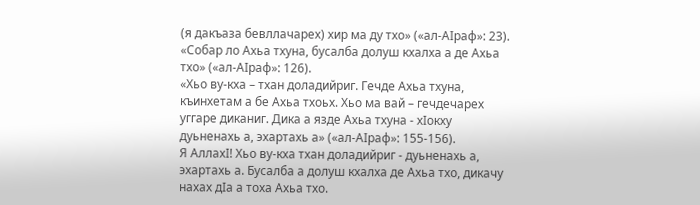(я дакъаза бевллачарех) хир ма ду тхо» («ал-АIраф»: 23).
«Собар ло Ахьа тхуна, бусалба долуш кхалха а де Ахьа тхо» («ал-АIраф»: 126).
«Хьо ву-кха – тхан доладийриг. Гечде Ахьа тхуна, къинхетам а бе Ахьа тхоьх. Хьо ма вай – гечдечарех уггаре диканиг. Дика а язде Ахьа тхуна - хIокху дуьненахь а, эхартахь а» («ал-АIраф»: 155-156).
Я АллахI! Хьо ву-кха тхан доладийриг - дуьненахь а, эхартахь а. Бусалба а долуш кхалха де Ахьа тхо, дикачу нахах дIа а тоха Ахьа тхо.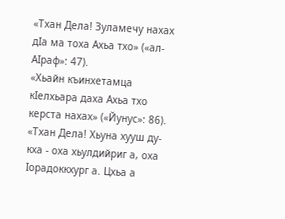«Тхан Дела! Зуламечу нахах дIа ма тоха Ахьа тхо» («ал-АIраф»: 47).
«Хьайн къинхетамца кIелхьара даха Ахьа тхо керста нахах» («Йунус»: 86).
«Тхан Дела! Хьуна хууш ду-кха - оха хьулдийриг а, оха Iорадоккхург а. Цхьа а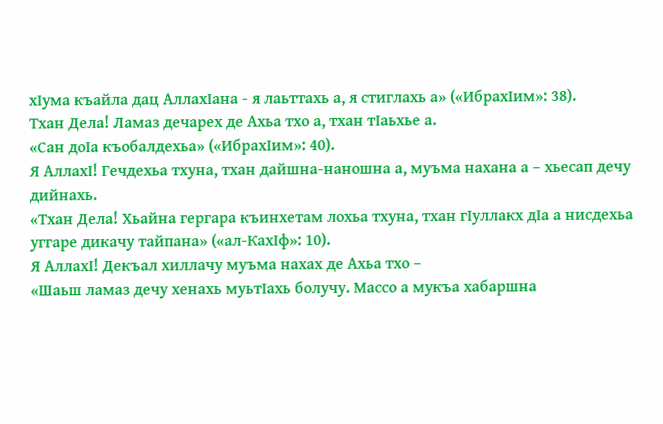хIума къайла дац АллахIана - я лаьттахь а, я стиглахь а» («ИбрахIим»: 38).
Тхан Дела! Ламаз дечарех де Ахьа тхо а, тхан тIаьхье а.
«Сан доIа къобалдехьа» («ИбрахIим»: 40).
Я АллахI! Гечдехьа тхуна, тхан дайшна-наношна а, муъма нахана а – хьесап дечу дийнахь.
«Тхан Дела! Хьайна гергара къинхетам лохьа тхуна, тхан гIуллакх дIа а нисдехьа уггаре дикачу тайпана» («ал-КахIф»: 10).
Я АллахI! Декъал хиллачу муъма нахах де Ахьа тхо –
«Шаьш ламаз дечу хенахь муьтIахь болучу. Массо а мукъа хабаршна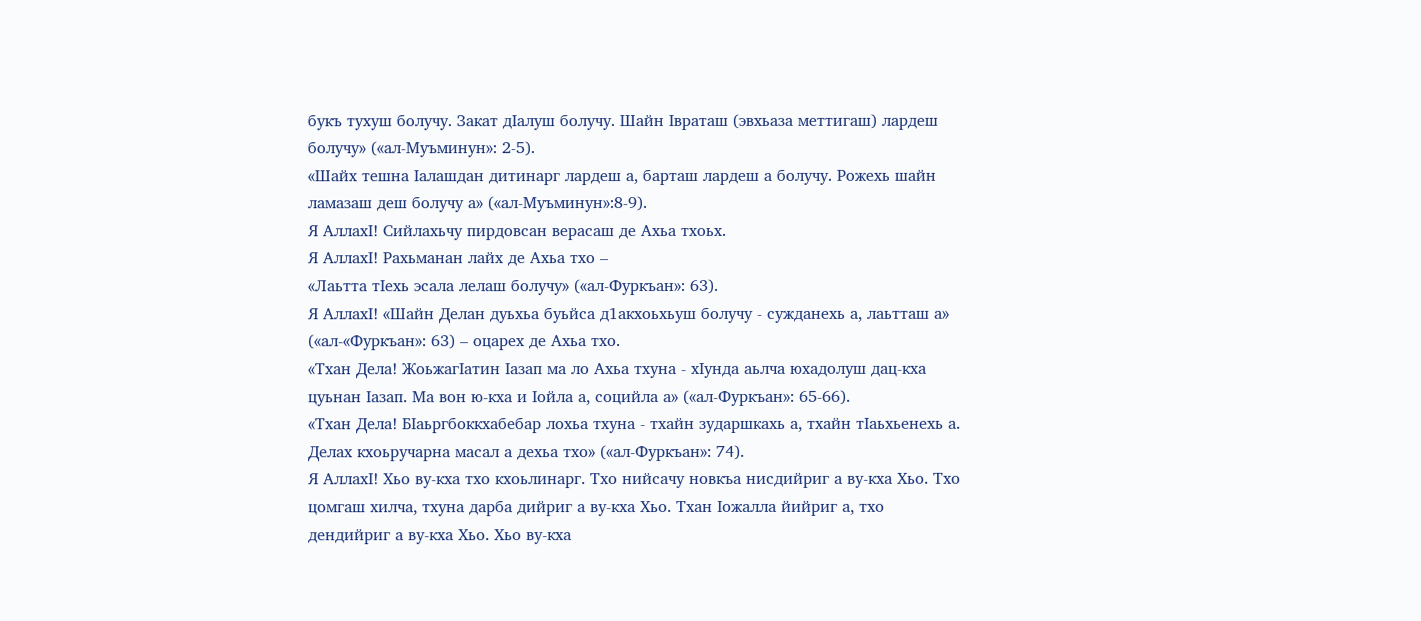букъ тухуш болучу. Закат дIалуш болучу. Шайн Iвраташ (эвхьаза меттигаш) лардеш болучу» («ал-Муъминун»: 2-5).
«Шайх тешна Iалашдан дитинарг лардеш а, барташ лардеш а болучу. Рожехь шайн ламазаш деш болучу а» («ал-Муъминун»:8-9).
Я АллахI! Сийлахьчу пирдовсан верасаш де Ахьа тхоьх.
Я АллахI! Рахьманан лайх де Ахьа тхо –
«Лаьтта тIехь эсала лелаш болучу» («ал-Фуркъан»: 63).
Я АллахI! «Шайн Делан дуьхьа буьйса д1акхоьхьуш болучу - сужданехь а, лаьтташ а» («ал-«Фуркъан»: 63) – оцарех де Ахьа тхо.
«Тхан Дела! ЖоьжагIатин Iазап ма ло Ахьа тхуна - хIунда аьлча юхадолуш дац-кха цуьнан Iазап. Ма вон ю-кха и Iойла а, социйла а» («ал-Фуркъан»: 65-66).
«Тхан Дела! БIаьргбоккхабебар лохьа тхуна - тхайн зударшкахь а, тхайн тIаьхьенехь а. Делах кхоьручарна масал а дехьа тхо» («ал-Фуркъан»: 74).
Я АллахI! Хьо ву-кха тхо кхоьлинарг. Тхо нийсачу новкъа нисдийриг а ву-кха Хьо. Тхо цомгаш хилча, тхуна дарба дийриг а ву-кха Хьо. Тхан Iожалла йийриг а, тхо дендийриг а ву-кха Хьо. Хьо ву-кха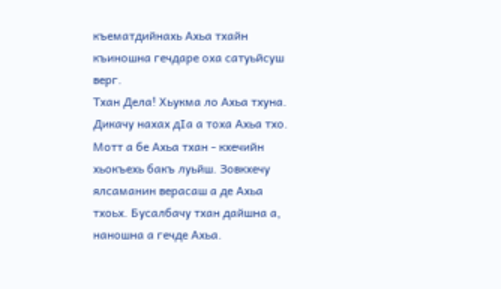къематдийнахь Ахьа тхайн къиношна гечдаре оха сатуьйсуш верг.
Тхан Дела! Хьукма ло Ахьа тхуна. Дикачу нахах дIа а тоха Ахьа тхо. Мотт а бе Ахьа тхан - кхечийн хьокъехь бакъ луьйш. Зовкхечу ялсаманин верасаш а де Ахьа тхоьх. Бусалбачу тхан дайшна а, наношна а гечде Ахьа.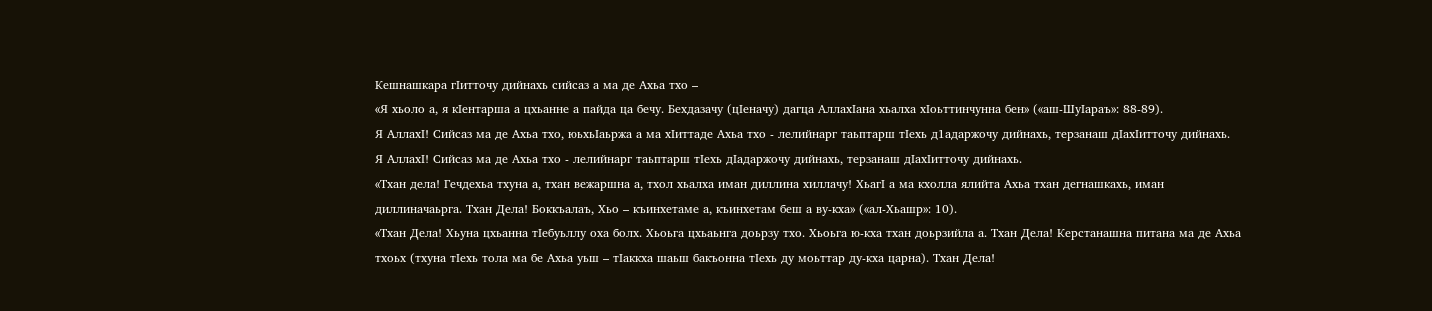Кешнашкара гIитточу дийнахь сийсаз а ма де Ахьа тхо –
«Я хьоло а, я кIентарша а цхьанне а пайда ца бечу. Бехдазачу (цIеначу) дагца АллахIана хьалха хIоьттинчунна бен» («аш-ШуIараъ»: 88-89).
Я АллахI! Сийсаз ма де Ахьа тхо, юьхьIаьржа а ма хIиттаде Ахьа тхо - лелийнарг таьптарш тIехь д1адаржочу дийнахь, терзанаш дIахIитточу дийнахь.
Я АллахI! Сийсаз ма де Ахьа тхо - лелийнарг таьптарш тIехь дIадаржочу дийнахь, терзанаш дIахIитточу дийнахь.
«Тхан дела! Гечдехьа тхуна а, тхан вежаршна а, тхол хьалха иман диллина хиллачу! ХьагI а ма кхолла ялийта Ахьа тхан дегнашкахь, иман диллиначаьрга. Тхан Дела! Боккъалаъ, Хьо – къинхетаме а, къинхетам беш а ву-кха» («ал-Хьашр»: 10).
«Тхан Дела! Хьуна цхьанна тIебуьллу оха болх. Хьоьга цхьаьнга доьрзу тхо. Хьоьга ю-кха тхан доьрзийла а. Тхан Дела! Керстанашна питана ма де Ахьа тхоьх (тхуна тIехь тола ма бе Ахьа уьш – тIаккха шаьш бакъонна тIехь ду моьттар ду-кха царна). Тхан Дела!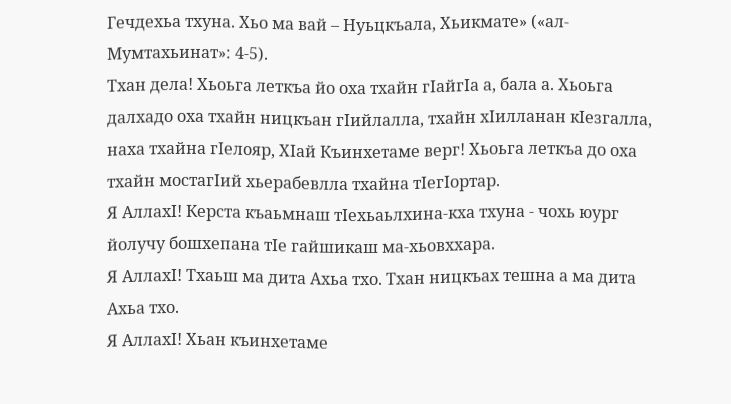Гечдехьа тхуна. Хьо ма вай – Нуьцкъала, Хьикмате» («ал-Мумтахьинат»: 4-5).
Тхан дела! Хьоьга леткъа йо оха тхайн гIайгIа а, бала а. Хьоьга далхадо оха тхайн ницкъан гIийлалла, тхайн хIилланан кIезгалла, наха тхайна гIелояр, ХIай Къинхетаме верг! Хьоьга леткъа до оха тхайн мостагIий хьерабевлла тхайна тIегIортар.
Я АллахI! Керста къаьмнаш тIехьаьлхина-кха тхуна - чохь юург йолучу бошхепана тIе гайшикаш ма-хьовххара.
Я АллахI! Тхаьш ма дита Ахьа тхо. Тхан ницкъах тешна а ма дита Ахьа тхо.
Я АллахI! Хьан къинхетаме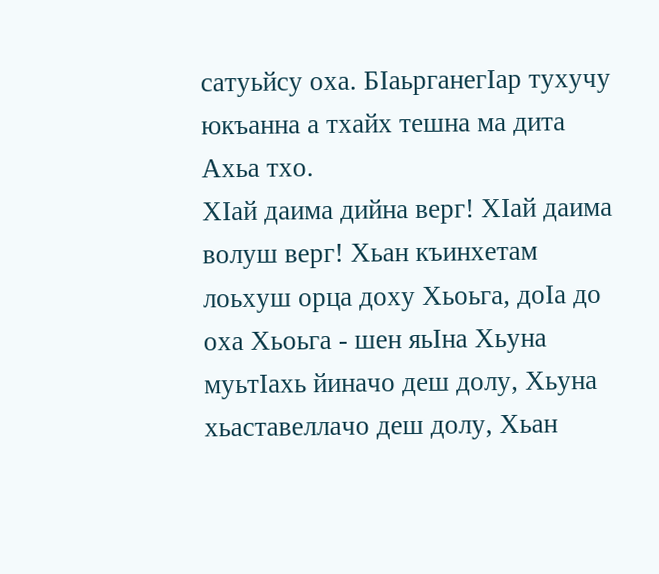сатуьйсу оха. БIаьрганегIар тухучу юкъанна а тхайх тешна ма дита Ахьа тхо.
ХIай даима дийна верг! ХIай даима волуш верг! Хьан къинхетам лоьхуш орца доху Хьоьга, доIа до оха Хьоьга - шен яьIна Хьуна муьтIахь йиначо деш долу, Хьуна хьаставеллачо деш долу, Хьан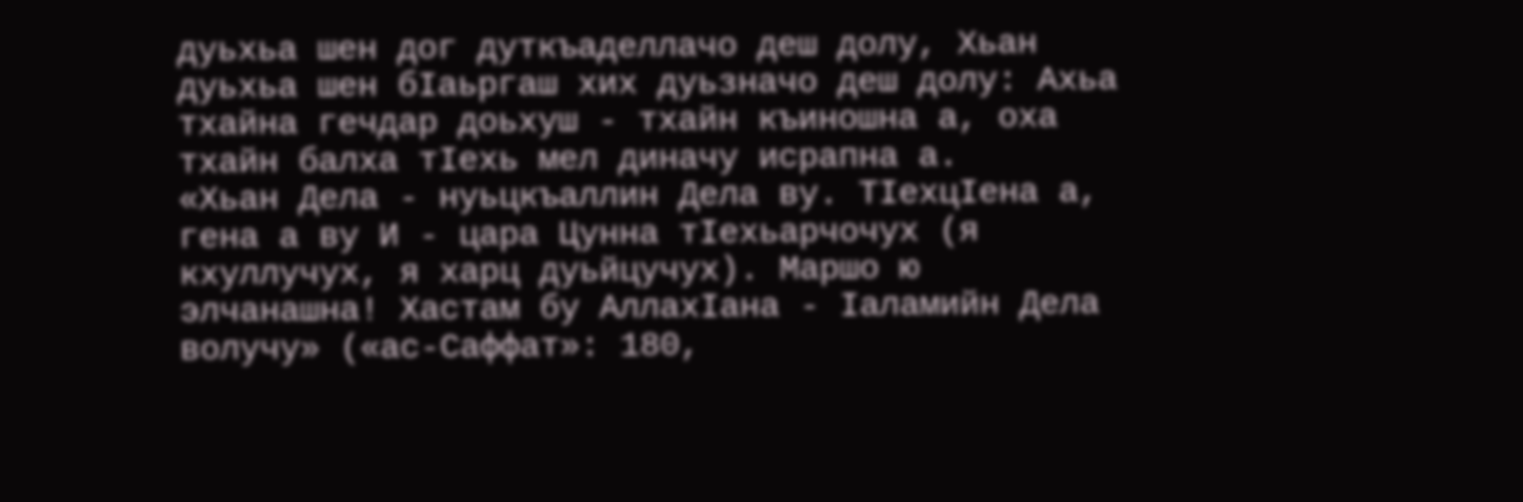дуьхьа шен дог дуткъаделлачо деш долу, Хьан дуьхьа шен бIаьргаш хих дуьзначо деш долу: Ахьа тхайна гечдар доьхуш - тхайн къиношна а, оха тхайн балха тIехь мел диначу исрапна а.
«Хьан Дела - нуьцкъаллин Дела ву. ТIехцIена а, гена а ву И - цара Цунна тIехьарчочух (я кхуллучух, я харц дуьйцучух). Маршо ю элчанашна! Хастам бу АллахIана - Iаламийн Дела волучу» («ас-Саффат»: 180,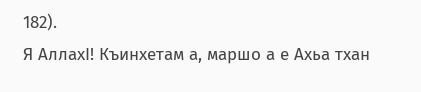182).
Я АллахI! Къинхетам а, маршо а е Ахьа тхан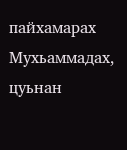пайхамарах Мухьаммадах, цуьнан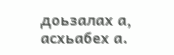доьзалах а, асхьабех а.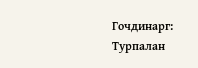Гочдинарг: Турпалан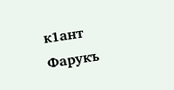к1ант Фарукъ